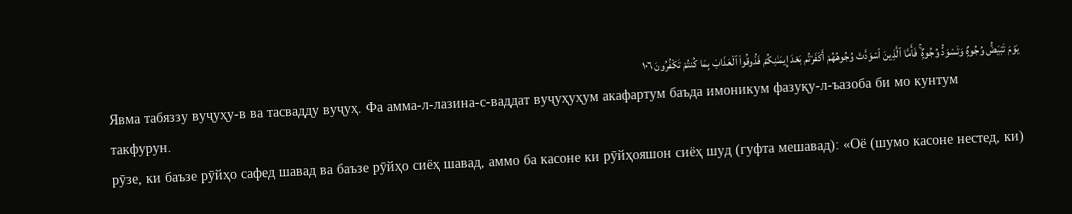يَوْمَ تَبْيَضُّ وُجُوهٌۭ وَتَسْوَدُّ وُجُوهٌۭ ۚ فَأَمَّا ٱلَّذِينَ ٱسْوَدَّتْ وُجُوهُهُمْ أَكَفَرْتُم بَعْدَ إِيمَـٰنِكُمْ فَذُوقُوا۟ ٱلْعَذَابَ بِمَا كُنتُمْ تَكْفُرُونَ ١٠٦
Явма табяззу вуҷуҳу-в ва тасвадду вуҷуҳ. Фа амма-л-лазина-с-ваддат вуҷуҳуҳум акафартум баъда имоникум фазуқу-л-ъазоба би мо кунтум такфурун.
рӯзе, ки баъзе рӯйҳо сафед шавад ва баъзе рӯйҳо сиёҳ шавад, аммо ба касоне ки рӯйҳояшон сиёҳ шуд (гуфта мешавад): «Оё (шумо касоне нестед, ки)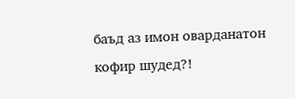баъд аз имон оварданатон кофир шудед?!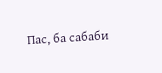Пас, ба сабаби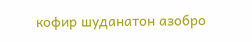кофир шуданатон азобро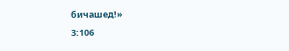бичашед!»
3:106